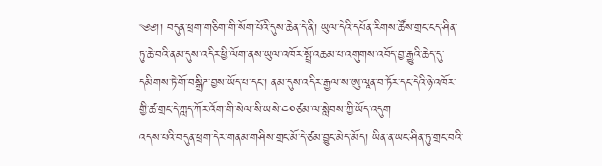༄༅།། བདུན་ཕྲག་གཅིག་གི་སོག་པོའི་དུས་ཆེན་དེ་ནི། ཡུལ་དེའི་དཔོན་རིགས་ཚོས་གྲང་ངད་ཤིན་ཏུ་ཆེ་བའི་ནམ་དུས་འདིར་ཕྱི་ལོག་ནས་ཡུལ་འཁོར་སྤྲོ་འཆམ་པ་འགུགས་འབོད་བྱ་རྒྱུའི་ཆེད་དུ་དམིགས་ཏེ་གོ་བསྒྲིཌ་བྱས་ཡོད་པ་དང་། ནམ་དུས་འདིར་རྒྱལ་ས་ཨུ་ལཱན་བ་ཏོར་དང་དེའི་ཉེ་འཁོར་གྱི་ཚ་གྲང་དེ་ཀླད་ཀོར་འོག་གི་སེལ་སི་ཡསེ་༤༠ཙམ་ལ་སླེབས་ཀྱི་ཡོད་འདུག
འདས་པའི་བདུན་ཕྲག་དེར་གནམ་གཤིས་གྲང་མོ་དེ་ཙམ་བྱུང་མེད་མོད། ཡིན་ན་ཡང་ཤིན་ཏུ་གྲང་བའི་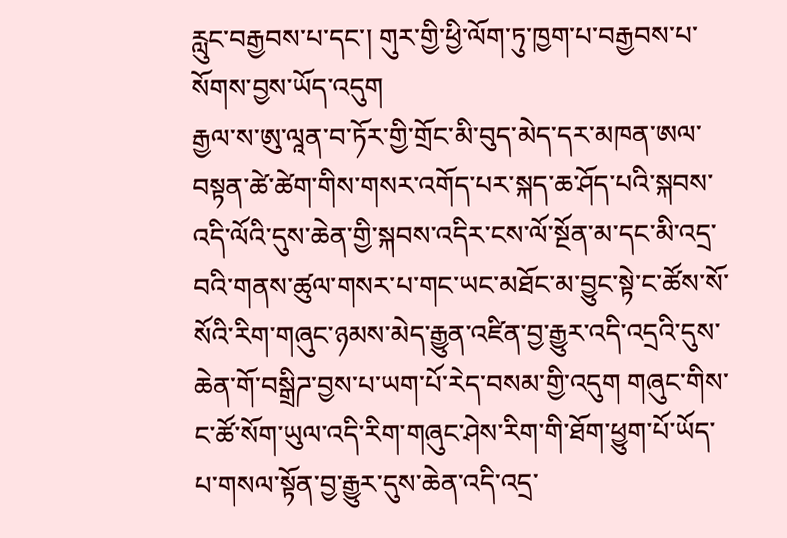རླུང་བརྒྱབས་པ་དང་། གུར་གྱི་ཕྱི་ལོག་ཏུ་ཁྱག་པ་བརྒྱབས་པ་སོགས་བྱས་ཡོད་འདུག
རྒྱལ་ས་ཨུ་ལཱན་བ་ཏོར་གྱི་གྲོང་མི་བུད་མེད་དར་མཁན་ཨལ་བསྟན་ཚེ་ཚེག་གིས་གསར་འགོད་པར་སྐད་ཆ་ཤོད་པའི་སྐབས་ འདི་ལོའི་དུས་ཆེན་གྱི་སྐབས་འདིར་ངས་ལོ་སྔོན་མ་དང་མི་འདྲ་བའི་གནས་ཚུལ་གསར་པ་གང་ཡང་མཐོང་མ་བྱུང་སྟེ་ང་ཚོས་སོ་སོའི་རིག་གཞུང་ཉམས་མེད་རྒྱུན་འཛིན་བྱ་རྒྱུར་འདི་འདྲའི་དུས་ཆེན་གོ་བསྒྲིཌ་བྱས་པ་ཡག་པོ་རེད་བསམ་གྱི་འདུག གཞུང་གིས་ང་ཚོ་སོག་ཡུལ་འདི་རིག་གཞུང་ཤེས་རིག་གི་ཐོག་ཕྱུག་པོ་ཡོད་པ་གསལ་སྟོན་བྱ་རྒྱུར་དུས་ཆེན་འདི་འདྲ་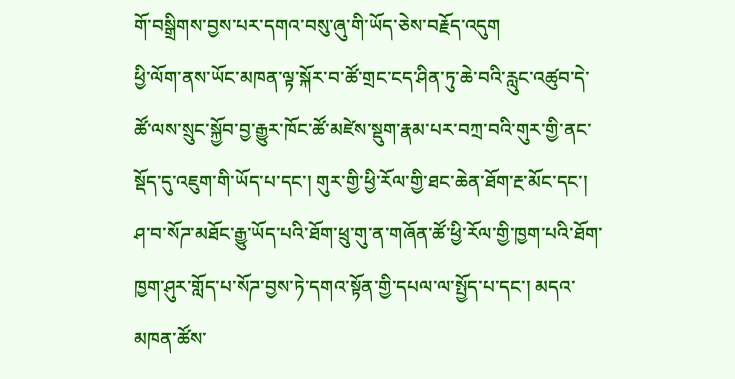གོ་བསྒྲིགས་བྱས་པར་དགའ་བསུ་ཞུ་གི་ཡོད་ཅེས་བརྗོད་འདུག
ཕྱི་ལོག་ནས་ཡོང་མཁན་ལྟ་སྐོར་བ་ཚོ་གྲང་ངད་ཤིན་ཏུ་ཆེ་བའི་རླུང་འཚུབ་དེ་ཚོ་ལས་སྲུང་སྐྱོབ་བྱ་རྒྱུར་ཁོང་ཚོ་མཛེས་སྡུག་རྣམ་པར་བཀྲ་བའི་གུར་གྱི་ནང་སྡོད་དུ་འཇུག་གི་ཡོད་པ་དང་། གུར་གྱི་ཕྱི་རོལ་གྱི་ཐང་ཆེན་ཐོག་རྔ་མོང་དང་། ཤ་བ་སོཌ་མཐོང་རྒྱུ་ཡོད་པའི་ཐོག་ཕྲུ་གུ་ན་གཞོན་ཚོ་ཕྱི་རོལ་གྱི་ཁྱག་པའི་ཐོག་ཁྱག་ཤུར་གློད་པ་སོཌ་བྱས་ཏེ་དགའ་སྟོན་གྱི་དཔལ་ལ་སྤྱོད་པ་དང་། མདའ་མཁན་ཚོས་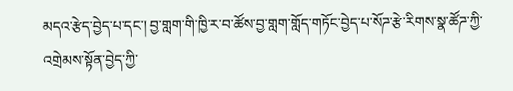མདའ་རྩེད་བྱེད་པ་དང་། བྱ་གླག་གི་ཁྱི་ར་བ་ཚོས་བྱ་གླག་གློད་གཏོང་བྱེད་པ་སོཌ་རྩེ་རིགས་སྣ་ཚོཌ་ཀྱི་འགྲེམས་སྟོན་བྱེད་ཀྱི་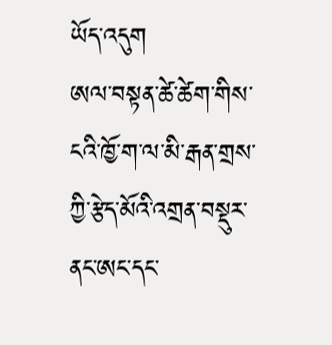ཡོད་འདུག
ཨལ་བསྟན་ཚེ་ཚེག་གིས་ངའི་ཁྱོ་ག་ལ་མི་རྒན་གྲས་ཀྱི་རྩེད་མོའི་འགྲན་བསྡུར་ནང་ཨང་དང་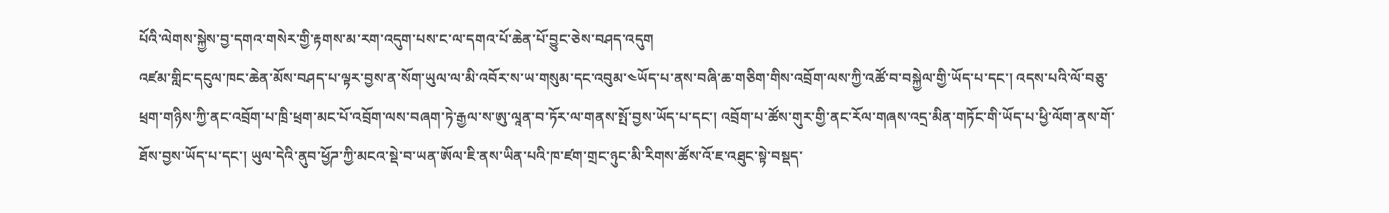པོའི་ལེགས་སྐྱེས་བྱ་དགའ་གསེར་གྱི་རྟགས་མ་རག་འདུག་པས་ང་ལ་དགའ་པོ་ཆེན་པོ་བྱུང་ཅེས་བཤད་འདུག
འཛམ་གླིང་དངུལ་ཁང་ཆེན་མོས་བཤད་པ་ལྟར་བྱས་ན་སོག་ཡུལ་ལ་མི་འབོར་ས་ཡ་གསུམ་དང་འབུམ་༤ཡོད་པ་ནས་བཞི་ཆ་གཅིག་གིས་འབྲོག་ལས་ཀྱི་འཚོ་བ་བསྐྱེལ་གྱི་ཡོད་པ་དང་། འདས་པའི་ལོ་བཅུ་ཕྲག་གཉིས་ཀྱི་ནང་འབྲོག་པ་ཁྲི་ཕྲག་མང་པོ་འབྲོག་ལས་བཞག་ཏེ་རྒྱལ་ས་ཨུ་ལཱན་བ་ཏོར་ལ་གནས་སྤོ་བྱས་ཡོད་པ་དང་། འབྲོག་པ་ཚོས་གུར་གྱི་ནང་རོལ་གཞས་འདྲ་མིན་གཏོང་གི་ཡོད་པ་ཕྱི་ལོག་ནས་གོ་ཐོས་བྱས་ཡོད་པ་དང་། ཡུལ་དེའི་ནུབ་ཕྱོཌ་ཀྱི་མངའ་སྡེ་བ་ཡན་ཨོལ་ཇི་ནས་ཡིན་པའི་ཁ་ཛག་གྲང་ཉུང་མི་རིགས་ཚོས་འོ་ཇ་འཐུང་སྟེ་བསྡད་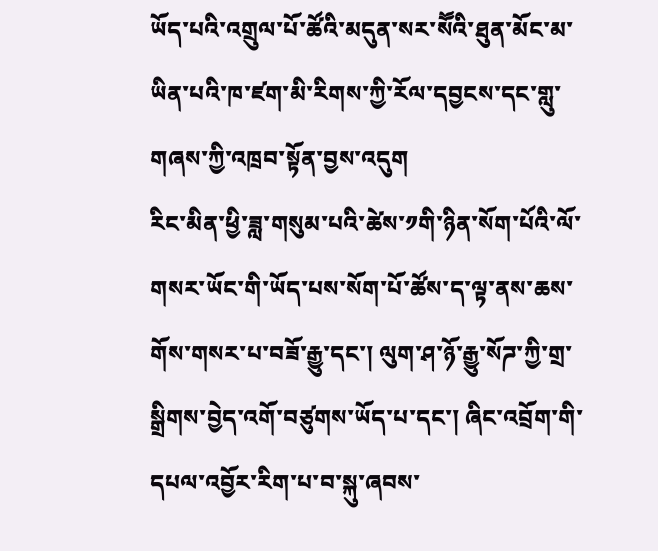ཡོད་པའི་འགྲུལ་པོ་ཚོའི་མདུན་སར་སཽའི་ཐུན་མོང་མ་ཡིན་པའི་ཁ་ཛག་མི་རིགས་ཀྱི་རོལ་དབྱངས་དང་གླུ་གཞས་ཀྱི་འཁྲབ་སྟོན་བྱས་འདུག
རིང་མིན་ཕྱི་ཟླ་གསུམ་པའི་ཚེས་༡གི་ཉིན་སོག་པོའི་ལོ་གསར་ཡོང་གི་ཡོད་པས་སོག་པོ་ཚོས་ད་ལྟ་ནས་ཆས་གོས་གསར་པ་བཟོ་རྒྱུ་དང་། ལུག་ཤ་ཉོ་རྒྱུ་སོཌ་ཀྱི་གྲ་སྒྲིགས་བྱེད་འགོ་བཙུགས་ཡོད་པ་དང་། ཞིང་འབྲོག་གི་དཔལ་འབྱོར་རིག་པ་བ་སྐུ་ཞབས་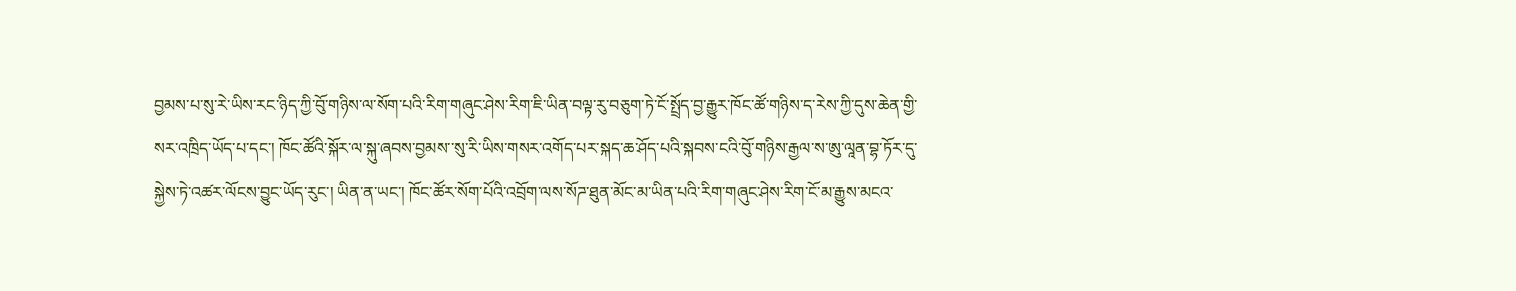བྱམས་པ་སུ་རེ་ཡིས་རང་ཉིད་ཀྱི་བོུ་གཉིས་ལ་སོག་པའི་རིག་གཞུང་ཤེས་རིག་ཇི་ཡིན་བལྟ་རུ་བཅུག་ཏེ་ངོ་སྤྲོད་བྱ་རྒྱུར་ཁོང་ཚོ་གཉིས་ད་རེས་ཀྱི་དུས་ཆེན་གྱི་སར་འཁྲིད་ཡོད་པ་དང་། ཁོང་ཚོའི་སྐོར་ལ་སྐུ་ཞབས་བྱམས་་སུ་རི་ཡིས་གསར་འགོད་པར་སྐད་ཆ་ཤོད་པའི་སྐབས་ངའི་བོུ་གཉིས་རྒྱལ་ས་ཨུ་ལཱན་བྷ་ཏོར་དུ་སྐྱེས་ཏེ་འཚར་ལོངས་བྱུང་ཡོད་རུང་། ཡིན་ན་ཡང་། ཁོང་ཚོར་སོག་པོའི་འབྲོག་ལས་སོཌ་ཐུན་མོང་མ་ཡིན་པའི་རིག་གཞུང་ཤེས་རིག་ངོ་མ་རྒྱུས་མངའ་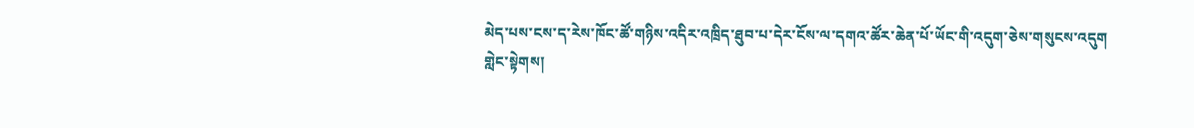མེད་པས་ངས་ད་རེས་ཁོང་ཚོ་གཉིས་འདིར་འཁྲིད་ཐུབ་པ་དེར་ངོས་ལ་དགའ་ཚོར་ཆེན་པོ་ཡོང་གི་འདུག་ཅེས་གསུངས་འདུག
གླེང་སྟེགས།